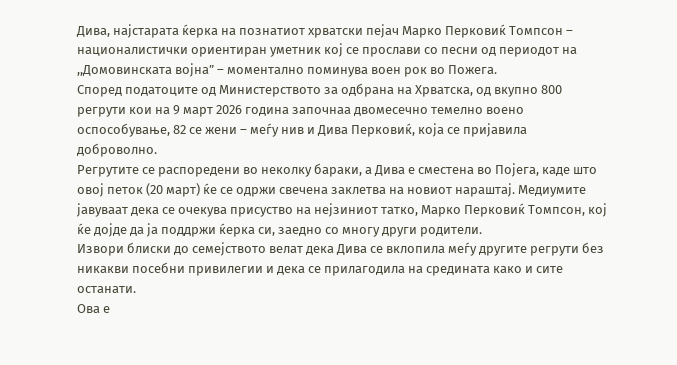Дива, најстарата ќерка на познатиот хрватски пејач Марко Перковиќ Томпсон – националистички ориентиран уметник кој се прослави со песни од периодот на ,,Домовинската војна” – моментално поминува воен рок во Пожега.
Според податоците од Министерството за одбрана на Хрватска, од вкупно 800 регрути кои на 9 март 2026 година започнаа двомесечно темелно воено оспособување, 82 се жени – меѓу нив и Дива Перковиќ, која се пријавила доброволно.
Регрутите се распоредени во неколку бараки, а Дива е сместена во Појега, каде што овој петок (20 март) ќе се одржи свечена заклетва на новиот нараштај. Медиумите јавуваат дека се очекува присуство на нејзиниот татко, Марко Перковиќ Томпсон, кој ќе дојде да ја поддржи ќерка си, заедно со многу други родители.
Извори блиски до семејството велат дека Дива се вклопила меѓу другите регрути без никакви посебни привилегии и дека се прилагодила на средината како и сите останати.
Ова е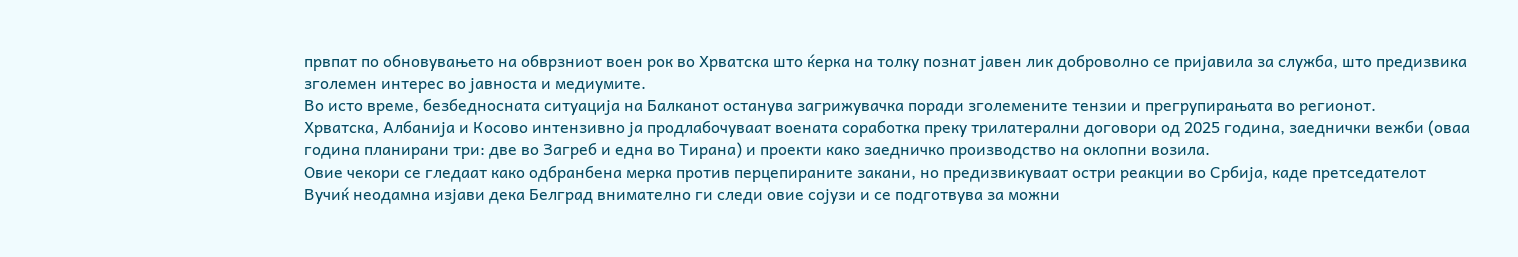првпат по обновувањето на обврзниот воен рок во Хрватска што ќерка на толку познат јавен лик доброволно се пријавила за служба, што предизвика зголемен интерес во јавноста и медиумите.
Во исто време, безбедносната ситуација на Балканот останува загрижувачка поради зголемените тензии и прегрупирањата во регионот.
Хрватска, Албанија и Косово интензивно ја продлабочуваат воената соработка преку трилатерални договори од 2025 година, заеднички вежби (оваа година планирани три: две во Загреб и една во Тирана) и проекти како заедничко производство на оклопни возила.
Овие чекори се гледаат како одбранбена мерка против перцепираните закани, но предизвикуваат остри реакции во Србија, каде претседателот Вучиќ неодамна изјави дека Белград внимателно ги следи овие сојузи и се подготвува за можни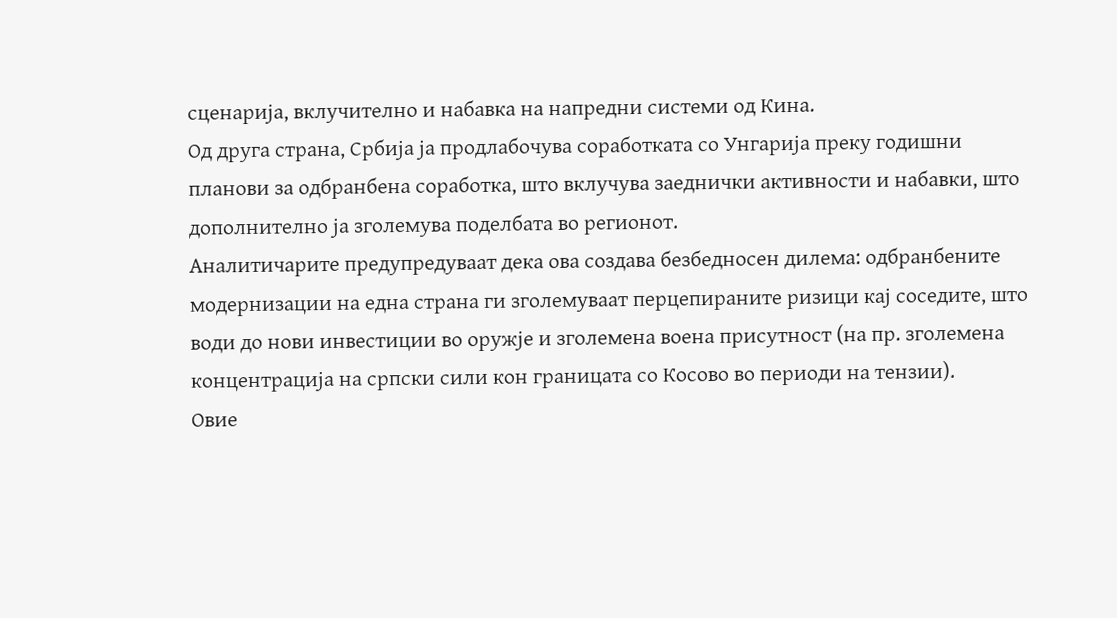сценарија, вклучително и набавка на напредни системи од Кина.
Од друга страна, Србија ја продлабочува соработката со Унгарија преку годишни планови за одбранбена соработка, што вклучува заеднички активности и набавки, што дополнително ја зголемува поделбата во регионот.
Аналитичарите предупредуваат дека ова создава безбедносен дилема: одбранбените модернизации на една страна ги зголемуваат перцепираните ризици кај соседите, што води до нови инвестиции во оружје и зголемена воена присутност (на пр. зголемена концентрација на српски сили кон границата со Косово во периоди на тензии).
Овие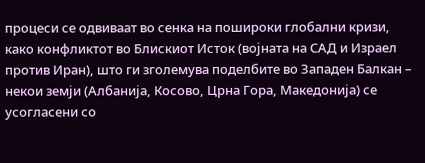процеси се одвиваат во сенка на пошироки глобални кризи, како конфликтот во Блискиот Исток (војната на САД и Израел против Иран), што ги зголемува поделбите во Западен Балкан – некои земји (Албанија, Косово, Црна Гора, Македонија) се усогласени со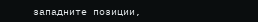западните позиции,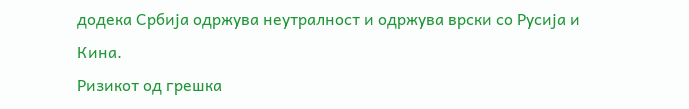додека Србија одржува неутралност и одржува врски со Русија и Кина.
Ризикот од грешка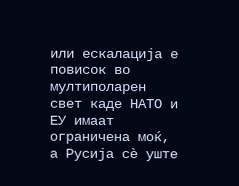или ескалација е повисок во мултиполарен свет каде НАТО и ЕУ имаат ограничена моќ, а Русија сè уште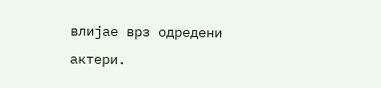влијае врз одредени актери.